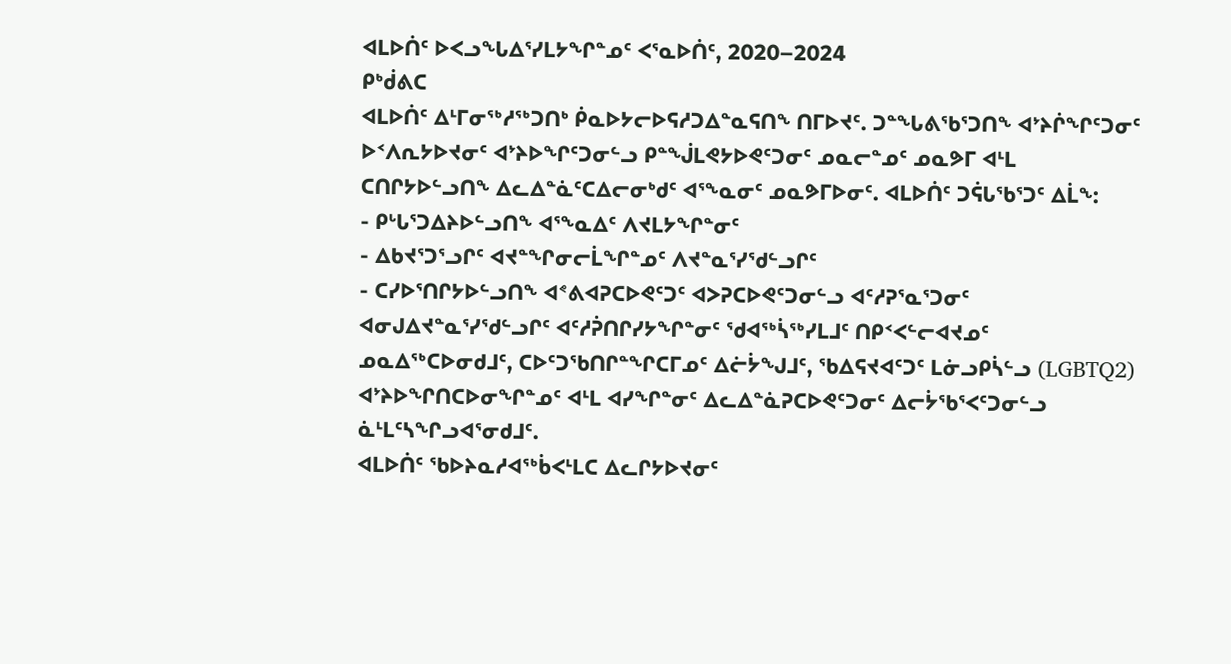ᐊᒪᐅᑏᑦ ᐅᐸᓗᖓᐃᕐᓯᒪᔭᖏᓐᓄᑦ ᐸᕐᓇᐅᑏᑦ, 2020–2024
ᑭᒃᑰᕕᑕ
ᐊᒪᐅᑏᑦ ᐃᒻᒥᓂᖅᓱᖅᑐᑎᒃ ᑮᓇᐅᔭᓕᐅᕋᓱᑐᐃᓐᓇᕋᑎᖕ ᑎᒥᐅᔪᑦ. ᑐᓐᖓᕕᖃᕐᑐᑎᖕ ᐊᔾᔨᒌᖏᑦᑐᓂᑦ ᐅᑉᐱᕆᔭᐅᔪᓂᑦ ᐊᔾᔨᐅᖏᑦᑐᓂᓪᓗ ᑭᓐᖒᒪᕙᔭᐅᕙᑦᑐᓂᑦ ᓄᓇᓕᓐᓄᑦ ᓄᓇᕗᒥ ᐊᒻᒪ ᑕᑎᒋᔭᐅᓪᓗᑎᖕ ᐃᓚᐃᓐᓈᑦᑕᐃᓕᓂᒃᑯᑦ ᐊᕐᖕᓇᓂᑦ ᓄᓇᕗᒥᐅᓂᑦ. ᐊᒪᐅᑏᑦ ᑐᕌᒐᖃᕐᑐᑦ ᐃᒫᖕ:
- ᑭᒡᒐᕐᑐᐃᔨᐅᓪᓗᑎᖕ ᐊᕐᖕᓇᐃᑦ ᐱᔪᒪᔭᖏᓐᓂᑦ
- ᐃᑲᔪᕐᑐᕐᓗᒋᑦ ᐊᔪᓐᖏᓂᓕᒫᖏᓐᓄᑦ ᐱᔪᓐᓇᕐᓯᖁᓪᓗᒋᑦ
- ᑕᓯᐅᕐᑎᒋᔭᐅᓪᓗᑎᖕ ᐊᕝᕕᐊᕈᑕᐅᕙᑦᑐᑦ ᐊᐳᕈᑕᐅᕙᑦᑐᓂᓪᓗ ᐊᑦᓱᕈᕐᓇᕐᑐᓂᑦ ᐊᓂᒍᐃᔪᓐᓇᕐᓯᖁᓪᓗᒋᑦ ᐊᑦᓱᕉᑎᒋᓯᔭᖏᓐᓂᑦ ᖁᐊᖅᓵᖅᓯᒪᒧᑦ ᑎᑭᑉᐸᓪᓕᐊᔪᓄᑦ ᓄᓇᐃᖅᑕᐅᓂᑯᒧᑦ, ᑕᐅᑦᑐᖃᑎᒋᓐᖏᑕᒥᓄᑦ ᐃᓖᔮᖑᒧᑦ, ᖃᐃᕋᔪᐊᑦᑐᑦ ᒪᓃᓗᑭᓵᓪᓗ (LGBTQ2) ᐊᔾᔨᐅᖏᑎᑕᐅᓂᖏᓐᓄᑦ ᐊᒻᒪ ᐊᓯᖏᓐᓂᑦ ᐃᓚᐃᓐᓈᕈᑕᐅᕙᑦᑐᓂᑦ ᐃᓕᔮᖃᕐᐸᑦᑐᓂᓪᓗ ᓈᒻᒪᑦᓴᖏᓗᐊᕐᓂᑯᒧᑦ.
ᐊᒪᐅᑏᑦ ᖃᐅᔨᓇᓱᐊᖅᑳᐸᒻᒪᑕ ᐃᓚᒋᔭᐅᔪᓂᑦ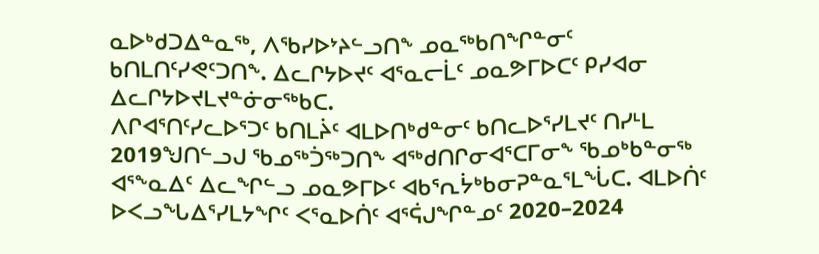ᓇᐅᒃᑯᑐᐃᓐᓇᖅ, ᐱᖃᓯᐅᔾᔨᓪᓗᑎᖕ ᓄᓇᖅᑲᑎᖏᓐᓂᑦ ᑲᑎᒪᑎᑦᓯᕙᑦᑐᑎᖕ. ᐃᓚᒋᔭᐅᔪᑦ ᐊᕐᓇᓕᒫᑦ ᓄᓇᕗᒥᐅᑕᑦ ᑭᓯᐊᓂ ᐃᓚᒋᔭᐅᔪᒪᔪᓐᓃᓂᖅᑲᑕ.
ᐱᒋᐊᕐᑎᑦᓯᓚᐅᕐᑐᑦ ᑲᑎᒪᔩᑦ ᐊᒪᐅᑎᒃᑯᓐᓂᑦ ᑲᑎᓚᐅᕐᓯᒪᔪᑦ ᑎᓯᒻᒪ 2019ᖑᑎᓪᓗᒍ ᖃᓄᖅᑑᖅᑐᑎᖕ ᐊᖅᑯᑎᒋᓂᐊᕐᑕᒥᓂᖕ ᖃᓄᒃᑲᓐᓂᖅ ᐊᕐᖕᓇᐃᑦ ᐃᓚᖏᓪᓗ ᓄᓇᕗᒥᐅᑦ ᐊᑲᕐᕆᔮᒃᑲᓂᕈᓐᓇᕐᒪᖔᑕ. ᐊᒪᐅᑏᑦ ᐅᐸᓗᖓᐃᕐᓯᒪᔭᖏᑦ ᐸᕐᓇᐅᑏᑦ ᐊᕐᕌᒍᖏᓐᓄᑦ 2020–2024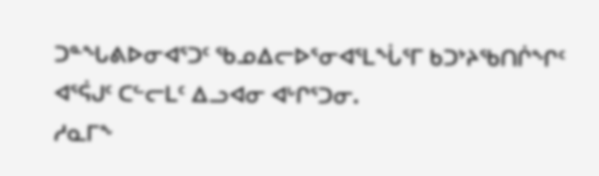ᑐᓐᖓᕕᐅᓂᐊᕐᑐᑦ ᖃᓄᐃᓕᐅᕐᓂᐊᕐᒪᖔᕐᒥ ᑲᑐᔾᔨᖃᑎᒌᖏᑦ ᐊᕐᕌᒍᑦ ᑕᓪᓕᒪᑦ ᐃᓗᐊᓂ ᐊᒡᒋᕐᑐᓂ.
ᓱᓇᒥᖕ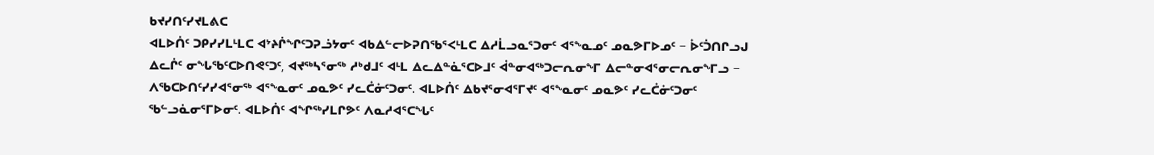ᑲᔪᓯᑎᑦᓯᔪᒪᕕᑕ
ᐊᒪᐅᑏᑦ ᑐᑭᓯᓯᒪᒻᒪᑕ ᐊᔾᔨᒌᖏᑦᑐᕈᓘᔭᓂᑦ ᐊᑲᐃᓪᓕᐅᕈᑎᖃᕐᐸᒻᒪᑕ ᐃᓱᒫᓗᓇᕐᑐᓂᑦ ᐊᕐᖕᓇᓄᑦ ᓄᓇᕗᒥᐅᓄᑦ − ᐆᑦᑑᑎᒋᓗᒍ ᐃᓚᒌᑦ ᓂᖓᖃᑦᑕᐅᑎᕙᑦᑐᑦ, ᐊᔪᖅᓴᕐᓂᖅ ᓱᒃᑯᒧᑦ ᐊᒻᒪ ᐃᓚᐃᓐᓈᕐᑕᐅᒧᑦ ᐋᓐᓂᐊᖅᑐᓕᕆᓂᖕᒥ ᐃᓕᓐᓂᐊᕐᓂᓕᕆᓂᖕᒥᓗ − ᐱᖃᑕᐅᑎᑦᓯᓯᐊᕐᓂᖅ ᐊᕐᖕᓇᓂᑦ ᓄᓇᕗᑦ ᓯᓚᑖᓃᑦᑐᓂᑦ. ᐊᒪᐅᑏᑦ ᐃᑲᔪᕐᓂᐊᕐᒥᔪᑦ ᐊᕐᖕᓇᓂᑦ ᓄᓇᕗᑦ ᓯᓚᑖᓃᑦᑐᓂᑦ ᖃᓪᓗᓈᓂᕐᒥᐅᓂᑦ. ᐊᒪᐅᑏᑦ ᐊᖏᖅᓯᒪᒋᕗᑦ ᐱᓇᓱᐊᕐᑕᖓᑦ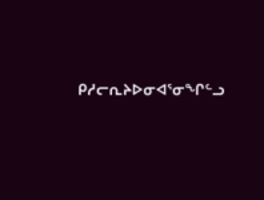ᑭᓱᓕᕆᔨᐅᓂᐊᕐᓂᖏᓪᓗ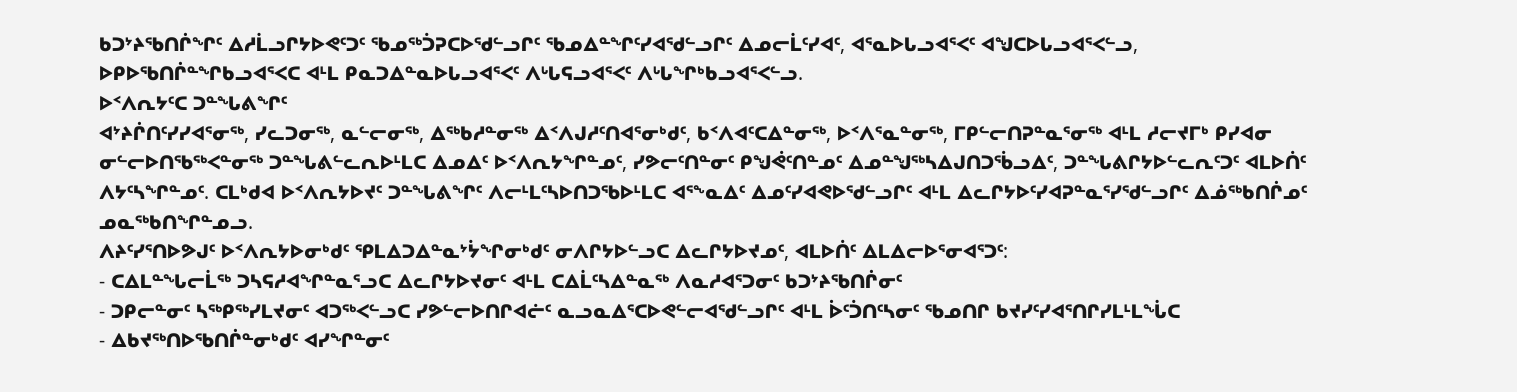ᑲᑐᔾᔨᖃᑎᒌᖏᑦ ᐃᓱᒫᓗᒋᔭᐅᕙᑦᑐᑦ ᖃᓄᖅᑑᕈᑕᐅᖁᓪᓗᒋᑦ ᖃᓄᐃᓐᖏᑦᓯᐊᖁᓪᓗᒋᑦ ᐃᓄᓕᒫᑦᓯᐊᑦ, ᐊᕐᓇᐅᒐᓗᐊᕐᐸᑦ ᐊᖑᑕᐅᒐᓗᐊᕐᐸᓪᓗ, ᐅᑭᐅᖃᑎᒌᓐᖏᑲᓗᐊᕐᐸᑕ ᐊᒻᒪ ᑭᓇᑐᐃᓐᓇᐅᒐᓗᐊᕐᐸᑦ ᐱᒡᒐᕋᓗᐊᕐᐸᑦ ᐱᒡᒐᖏᒃᑲᓗᐊᕐᐸᓪᓗ.
ᐅᑉᐱᕆᔭᑦᑕ ᑐᓐᖓᕕᖏᑦ
ᐊᔾᔨᒌᑎᑦᓯᓯᐊᕐᓂᖅ, ᓯᓚᑐᓂᖅ, ᓇᓪᓕᓂᖅ, ᐃᖅᑲᓱᓐᓂᖅ ᐃᑉᐱᒍᓱᑦᑎᐊᕐᓂᒃᑯᑦ, ᑲᑉᐱᐊᑦᑕᐃᓐᓂᖅ, ᐅᑉᐱᕐᓇᓐᓂᖅ, ᒥᑭᓪᓕᑎᕈᓐᓇᕐᓂᖅ ᐊᒻᒪ ᓱᓕᔪᒥᒃ ᑭᓯᐊᓂ ᓂᓪᓕᐅᑎᖃᖅᐸᓐᓂᖅ ᑐᓐᖓᕕᓪᓚᕆᐅᒻᒪᑕ ᐃᓄᐃᑦ ᐅᑉᐱᕆᔭᖏᓐᓄᑦ, ᓯᕗᓕᑦᑎᓐᓂᑦ ᑭᖑᕚᑦᑎᓐᓄᑦ ᐃᓄᓐᖑᖅᓴᐃᒍᑎᑐᖄᓗᐃᑦ, ᑐᓐᖓᕕᒋᔭᐅᓪᓚᕆᑦᑐᑦ ᐊᒪᐅᑏᑦ ᐱᔭᑦᓴᖏᓐᓄᑦ. ᑕᒪᒃᑯᐊ ᐅᑉᐱᕆᔭᐅᔪᑦ ᑐᓐᖓᕕᖏᑦ ᐱᓕᒻᒪᑦᓴᐅᑎᑐᖃᐅᒻᒪᑕ ᐊᕐᖕᓇᐃᑦ ᐃᓄᑦᓯᐊᕙᐅᖁᓪᓗᒋᑦ ᐊᒻᒪ ᐃᓚᒋᔭᐅᑦᓯᐊᕈᓐᓇᕐᓯᖁᓪᓗᒋᑦ ᐃᓅᖅᑲᑎᒌᓄᑦ ᓄᓇᖅᑲᑎᖏᓐᓄᓗ.
ᐱᔨᑦᓯᕐᑎᐅᕗᒍᑦ ᐅᑉᐱᕆᔭᐅᓂᒃᑯᑦ ᕿᒪᐃᑐᐃᓐᓇᔾᔮᖏᓂᒃᑯᑦ ᓂᐱᒋᔭᐅᓪᓗᑕ ᐃᓚᒋᔭᐅᔪᓄᑦ, ᐊᒪᐅᑏᑦ ᐃᒪᐃᓕᐅᕐᓂᐊᕐᑐᑦ:
- ᑕᐃᒪᓐᖓᓕᒫᖅ ᑐᓴᕋᓱᐊᖏᓐᓇᕐᓗᑕ ᐃᓚᒋᔭᐅᔪᓂᑦ ᐊᒻᒪ ᑕᐃᒫᑦᓴᐃᓐᓇᖅ ᐱᓇᓱᐊᕐᑐᓂᑦ ᑲᑐᔾᔨᖃᑎᒌᓂᑦ
- ᑐᑭᓕᓐᓂᑦ ᓴᖅᑭᖅᓯᒪᔪᓂᑦ ᐊᑐᖅᐸᓪᓗᑕ ᓯᕗᓪᓕᐅᑎᒋᐊᓖᑦ ᓇᓗᓇᐃᕐᑕᐅᕙᓪᓕᐊᖁᓪᓗᒋᑦ ᐊᒻᒪ ᐆᑦᑑᑎᑦᓴᓂᑦ ᖃᓄᑎᒋ ᑲᔪᓯᑦᓯᐊᕐᑎᒋᓯᒪᒻᒪᖔᑕ
- ᐃᑲᔪᖅᑎᐅᖃᑎᒌᓐᓂᒃᑯᑦ ᐊᓯᖏᓐᓂᑦ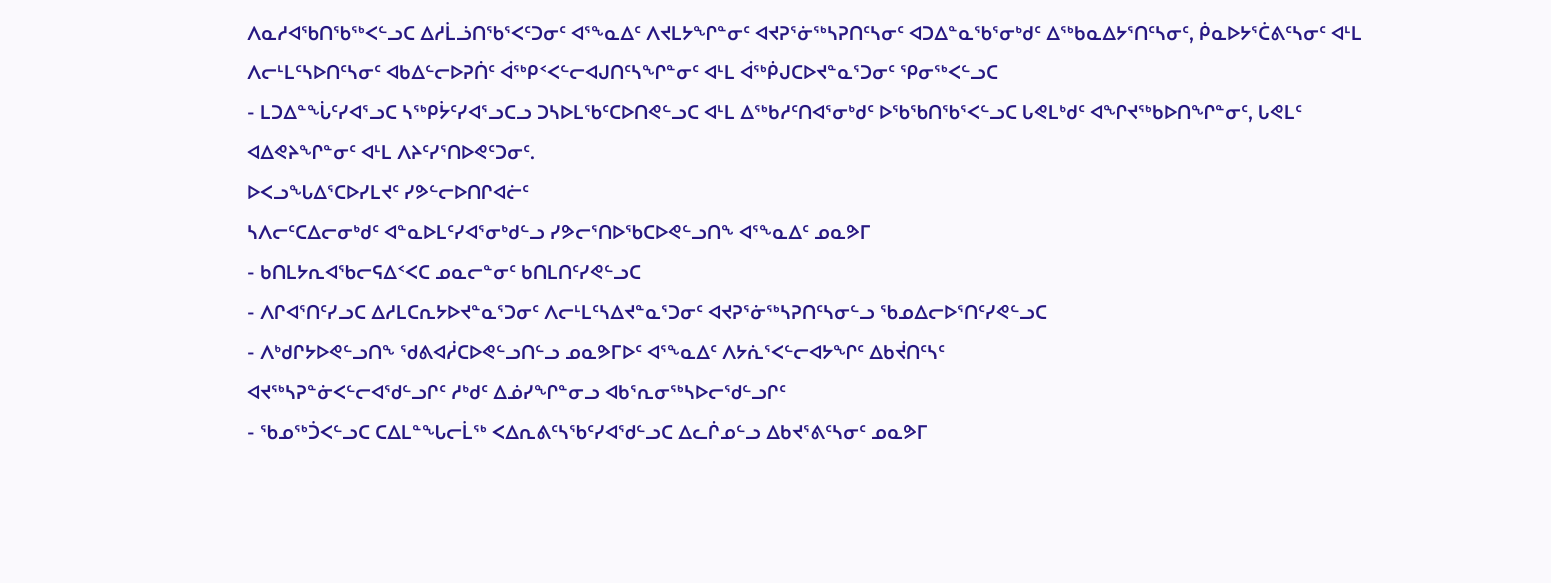ᐱᓇᓱᐊᖃᑎᖃᖅᐸᓪᓗᑕ ᐃᓱᒫᓘᑎᖃᕐᐸᑦᑐᓂᑦ ᐊᕐᖕᓇᐃᑦ ᐱᔪᒪᔭᖏᓐᓂᑦ ᐊᔪᕈᕐᓃᖅᓴᕈᑎᑦᓴᓂᑦ ᐊᑐᐃᓐᓇᖃᕐᓂᒃᑯᑦ ᐃᖅᑲᓇᐃᔭᕐᑎᑦᓴᓂᑦ, ᑮᓇᐅᔭᕐᑖᕕᑦᓴᓂᑦ ᐊᒻᒪ ᐱᓕᒻᒪᑦᓴᐅᑎᑦᓴᓂᑦ ᐊᑲᐃᓪᓕᐅᕈᑏᑦ ᐋᖅᑭᑉᐸᓪᓕᐊᒍᑎᑦᓴᖏᓐᓂᑦ ᐊᒻᒪ ᐋᖅᑮᒍᑕᐅᔪᓐᓇᕐᑐᓂᑦ ᕿᓂᖅᐸᓪᓗᑕ
- ᒪᑐᐃᓐᖔᑦᓯᐊᕐᓗᑕ ᓴᖅᑭᔮᑦᓯᐊᕐᓗᑕᓗ ᑐᓴᐅᒪᖃᑦᑕᐅᑎᕙᓪᓗᑕ ᐊᒻᒪ ᐃᖅᑲᓱᑦᑎᐊᕐᓂᒃᑯᑦ ᐅᖃᖃᑎᖃᕐᐸᓪᓗᑕ ᒐᕙᒪᒃᑯᑦ ᐊᖏᔪᖅᑲᐅᑎᖏᓐᓂᑦ, ᒐᕙᒪᑦ ᐊᐃᕙᔨᖏᓐᓂᑦ ᐊᒻᒪ ᐱᔨᑦᓯᕐᑎᐅᕙᑦᑐᓂᑦ.
ᐅᐸᓗᖓᐃᕐᑕᐅᓯᒪᔪᑦ ᓯᕗᓪᓕᐅᑎᒋᐊᓖᑦ
ᓴᐱᓕᑦᑕᐃᓕᓂᒃᑯᑦ ᐊᓐᓇᐅᒪᑦᓯᐊᕐᓂᒃᑯᓪᓗ ᓯᕗᓕᕐᑎᐅᖃᑕᐅᕙᓪᓗᑎᖕ ᐊᕐᖕᓇᐃᑦ ᓄᓇᕗᒥ
- ᑲᑎᒪᔭᕆᐊᖃᓕᕋᐃᑉᐸᑕ ᓄᓇᓕᓐᓂᑦ ᑲᑎᒪᑎᑦᓯᕙᓪᓗᑕ
- ᐱᒋᐊᕐᑎᑦᓯᓗᑕ ᐃᓱᒪᑕᕆᔭᐅᔪᓐᓇᕐᑐᓂᑦ ᐱᓕᒻᒪᑦᓴᐃᔪᓐᓇᕐᑐᓂᑦ ᐊᔪᕈᕐᓃᖅᓴᕈᑎᑦᓴᓂᓪᓗ ᖃᓄᐃᓕᐅᕐᑎᑦᓯᕙᓪᓗᑕ
- ᐱᒃᑯᒋᔭᐅᕙᓪᓗᑎᖕ ᖁᕕᐊᓲᑕᐅᕙᓪᓗᑎᓪᓗ ᓄᓇᕗᒥᐅᑦ ᐊᕐᖕᓇᐃᑦ ᐱᔭᕇᕐᐸᓪᓕᐊᔭᖏᑦ ᐃᑲᔫᑎᑦᓴᑦ
ᐊᔪᖅᓴᕈᓐᓃᐸᓪᓕᐊᖁᓪᓗᒋᑦ ᓱᒃᑯᑦ ᐃᓅᓯᖏᓐᓂᓗ ᐊᑲᕐᕆᓂᖅᓴᐅᓕᖁᓪᓗᒋᑦ
- ᖃᓄᖅᑑᐸᓪᓗᑕ ᑕᐃᒪᓐᖓᓕᒫᖅ ᐸᐃᕆᕕᑦᓴᖃᑦᓯᐊᖁᓪᓗᑕ ᐃᓚᒌᓄᓪᓗ ᐃᑲᔪᕐᕕᑦᓴᓂᑦ ᓄᓇᕗᒥ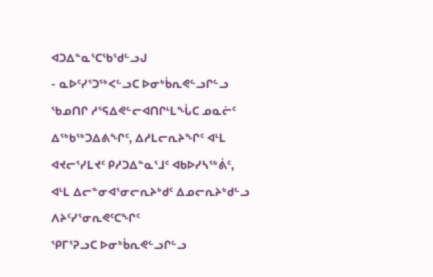ᐊᑐᐃᓐᓇᕐᑕᖃᖁᓪᓗᒍ
- ᓇᐅᑦᓯᕐᑐᖅᐸᓪᓗᑕ ᐅᓂᒃᑳᕆᕙᓪᓗᒋᓪᓗ ᖃᓄᑎᒋ ᓱᕐᕋᐃᕙᓪᓕᐊᑎᒋᒻᒪᖔᑕ ᓄᓇᓖᑦ ᐃᖅᑲᖅᑐᐃᕕᖏᑦ, ᐃᓱᒪᓕᕆᔨᖏᑦ ᐊᒻᒪ ᐊᔪᓕᕐᓯᒪᔪᑦ ᑭᓱᑐᐃᓐᓇᕐᒧᑦ ᐊᑲᐅᓯᓴᖅᕖᑦ, ᐊᒻᒪ ᐃᓕᓐᓂᐊᕐᓂᓕᕆᔨᒃᑯᑦ ᐃᓄᓕᕆᔨᒃᑯᓪᓗ ᐱᔨᑦᓯᕐᓂᕆᕙᑦᑕᖏᑦ
ᕿᒥᕐᕈᓗᑕ ᐅᓂᒃᑳᕆᕙᓪᓗᒋᓪᓗ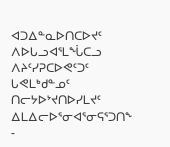ᐊᑐᐃᓐᓇᐅᑎᑕᐅᔪᑦ ᐱᐅᒐᓗᐊᕐᒪᖔᑕᓗ ᐱᔨᑦᓯᕈᑕᐅᕙᑦᑐᑦ ᒐᕙᒪᒃᑯᓐᓄᑦ ᑎᓕᔭᐅᔾᔪᑎᐅᓯᒪᔪᑦ ᐃᒪᐃᓕᐅᕐᓂᐊᕐᓂᕋᕐᑐᑎᖕ
-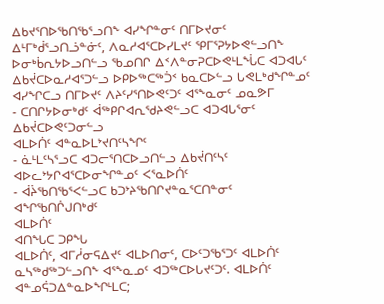ᐃᑲᔪᕐᑎᐅᖃᑎᖃᕐᓗᑎᖕ ᐊᓯᖏᓐᓂᑦ ᑎᒥᐅᔪᓂᑦ ᐃᒻᒥᒃᑰᕐᓗᑎᓘᓐᓃᑦ, ᐱᓇᓱᐊᕐᑕᐅᓯᒪᔪᑦ ᕿᒥᕐᕈᔭᐅᕙᓪᓗᑎᖕ ᐅᓂᒃᑳᕆᔭᐅᓗᑎᓪᓗ ᖃᓄᑎᒋ ᐃᑉᐱᓐᓂᕈᑕᐅᕙᒻᒪᖔᑕ ᐊᑐᐊᒐᑦ ᐃᑲᔫᑕᐅᓇᓱᐊᕐᑐᓪᓗ ᐅᑭᐅᖅᑕᖅᑑᑉ ᑲᓇᑕᐅᓪᓗ ᒐᕙᒪᒃᑯᖏᓐᓄᑦ ᐊᓯᖏᑕᓗ ᑎᒥᐅᔪᑦ ᐱᔨᑦᓯᕐᑎᐅᕙᑦᑐᑦ ᐊᕐᖕᓇᓂᑦ ᓄᓇᕗᒥ
- ᑕᑎᒋᔭᐅᓂᒃᑯᑦ ᐋᖅᑭᒋᐊᕆᖁᔨᕙᓪᓗᑕ ᐊᑐᐊᒐᕐᓂᑦ ᐃᑲᔫᑕᐅᕙᑦᑐᓂᓪᓗ
ᐊᒪᐅᑏᑦ ᐊᓐᓇᐅᒪᔾᔪᑎᑦᓴᖏᑦ
- ᓈᒻᒪᑦᓴᕐᓗᑕ ᐊᑐᓕᕐᑎᑕᐅᓗᑎᓪᓗ ᐃᑲᔫᑎᑦᓴᑦ ᐊᐅᓚᔾᔭᒋᐊᕐᑕᐅᓂᖏᓐᓄᑦ ᐸᕐᓇᐅᑏᑦ
- ᐋᔩᖃᑎᖃᕐᐸᓪᓗᑕ ᑲᑐᔾᔨᖃᑎᒋᔪᓐᓇᕐᑕᑎᓐᓂᑦ ᐊᖏᖃᑎᒌᒍᑎᒃᑯᑦ
ᐊᒪᐅᑏᑦ
ᐊᑎᖓᑕ ᑐᑭᖓ
ᐊᒪᐅᑏᑦ, ᐊᒥᓲᓂᕋᐃᔪᑦ ᐊᒪᐅᑎᓂᑦ, ᑕᐅᑦᑐᖃᕐᑐᑦ ᐊᒪᐅᑏᑦ ᓇᓴᖅᑯᖅᑐᓪᓗᑎᖕ ᐊᕐᖕᓇᓄᑦ ᐊᑐᖅᑕᐅᒐᔪᑦᑐᑦ. ᐊᒪᐅᑏᑦ ᐊᓐᓄᕌᑐᐃᓐᓇᐅᖏᒻᒪᑕ;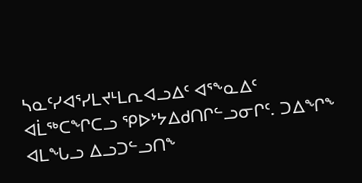ᓴᓇᑦᓯᐊᕐᓯᒪᔪᒻᒪᕆᐊᓗᐃᑦ ᐊᕐᖕᓇᐃᑦ ᐊᒫᖅᑕᖏᑕᓗ ᕿᐅᔾᔭᐃᑯᑎᒋᓪᓗᓂᒋᑦ. ᑐᐃᖏᖕ ᐊᒪᖓᓗ ᐃᓗᑐᓪᓗᑎᖕ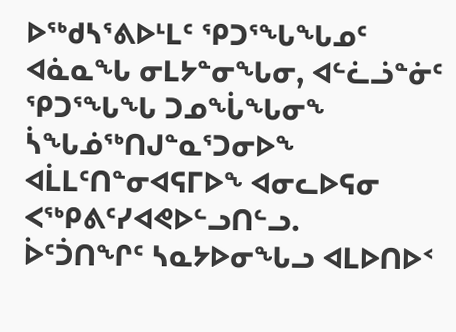ᐅᖅᑯᓴᕐᕕᐅᒻᒪᑦ ᕿᑐᕐᖓᖓᓄᑦ ᐊᓈᓇᖓ ᓂᒪᔭᓐᓂᖓᓂ, ᐊᓪᓛᓘᓐᓃᑦ ᕿᑐᕐᖓᖓ ᑐᓄᖔᖓᓂᖕ ᓵᖓᓅᖅᑎᒍᓐᓇᕐᑐᓂᐅᖕ ᐊᒫᒪᑦᑎᓐᓂᐊᕋᒥᐅᖕ ᐊᓂᓚᐅᕋᓂ ᐸᖅᑭᕕᑦᓯᐊᕙᐅᓪᓗᑎᓪᓗ.
ᐆᑦᑑᑎᖏᑦ ᓴᓇᔭᐅᓂᖓᓗ ᐊᒪᐅᑎᐅᑉ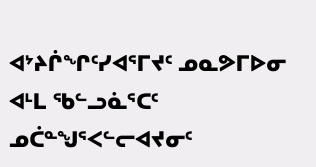ᐊᔾᔨᒌᖏᑦᓯᐊᕐᒥᔪᑦ ᓄᓇᕗᒥᐅᓂ ᐊᒻᒪ ᖃᓪᓗᓈᕐᑕᑦ ᓄᑖᓐᖑᕐᐸᓪᓕᐊᔪᓂᑦ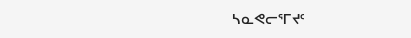ᓴᓇᕙᓕᕐᒥᔪᑦ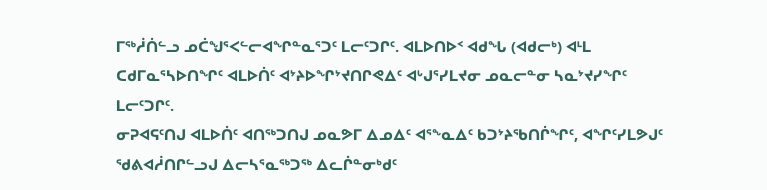ᒥᖅᓲᑏᓪᓗ ᓄᑖᖑᕐᐸᓪᓕᐊᖏᓐᓇᕐᑐᑦ ᒪᓕᑦᑐᒋᑦ. ᐊᒪᐅᑎᐅᑉ ᐊᑯᖓ (ᐊᑯᓕᒃ) ᐊᒻᒪ ᑕᑯᒥᓇᕐᓴᐅᑎᖏᑦ ᐊᒪᐅᑏᑦ ᐊᔾᔨᐅᖏᔾᔪᑎᒋᕙᐃᑦ ᐊᒡᒍᕐᓯᒪᔪᓂ ᓄᓇᓕᓐᓂ ᓴᓇᔾᔪᓯᖏᑦ ᒪᓕᑦᑐᒋᑦ.
ᓂᕈᐊᕋᑦᑎᒍ ᐊᒪᐅᑏᑦ ᐊᑎᖅᑐᑎᒍ ᓄᓇᕗᒥ ᐃᓄᐃᑦ ᐊᕐᖕᓇᐃᑦ ᑲᑐᔾᔨᖃᑎᒌᖏᑦ, ᐊᖏᑦᓯᒪᕗᒍᑦ ᖁᕕᐊᓲᑎᒋᓪᓗᒍ ᐃᓕᓴᕐᓇᖅᑐᖅ ᐃᓚᒌᓐᓂᒃᑯᑦ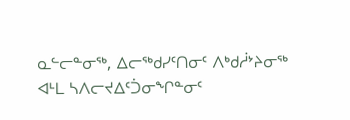ᓇᓪᓕᓐᓂᖅ, ᐃᓕᖅᑯᓯᑦᑎᓂᑦ ᐱᒃᑯᓲᔾᔨᓂᖅ ᐊᒻᒪ ᓴᐱᓕᔪᐃᑦᑑᓂᖏᓐᓂᑦ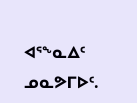ᐊᕐᖕᓇᐃᑦ ᓄᓇᕗᒥᐅᑦ.